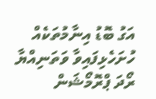އަގު ބޮޑު އިނާމުތަކެއް ހުށަހެޅިފައިވާ ވަތަނިއްޔާ ރޯދަ ޕްރޮމޯޝަން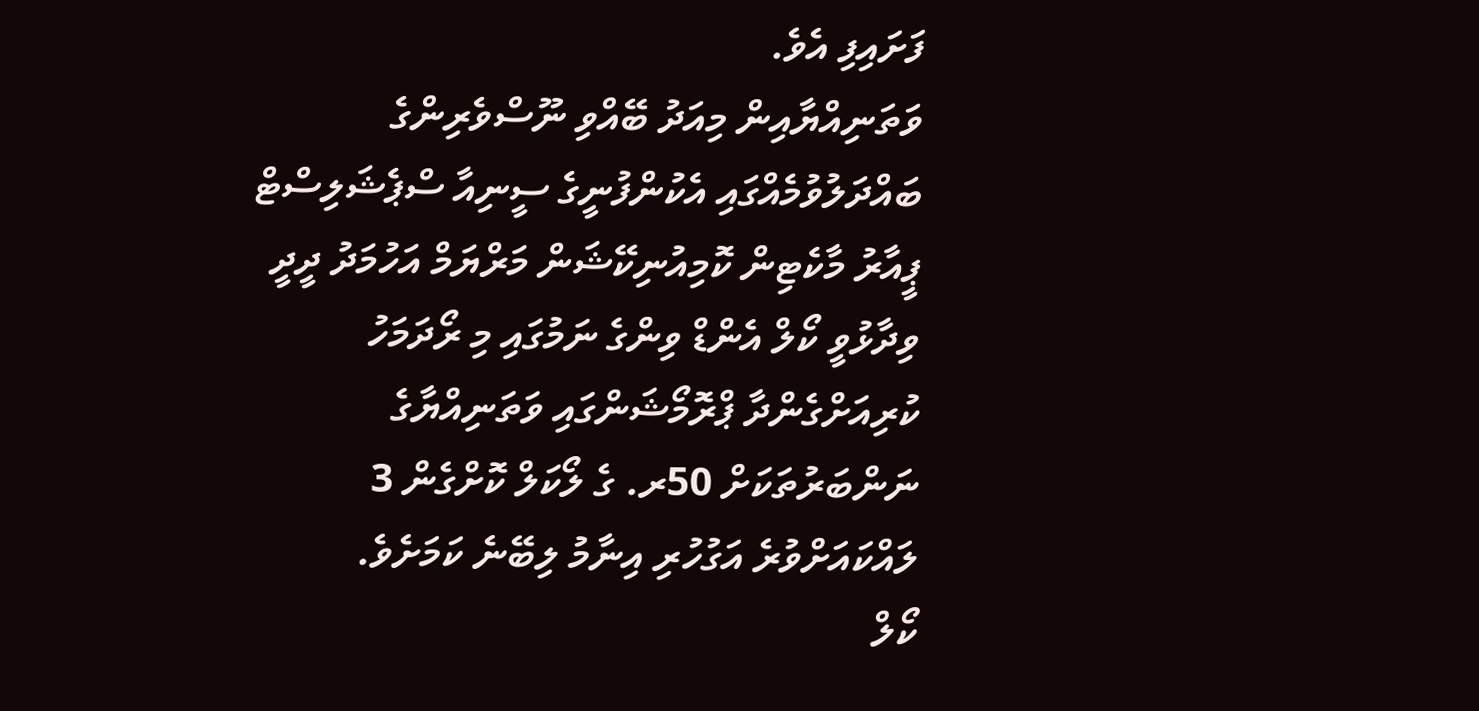ފަށައިފި އެވެ.
ވަތަނިއްޔާއިން މިއަދު ބޭއްވި ނޫސްވެރިންގެ ބައްދަލުވުމެއްގައި އެކުންފުނީގެ ސީނިއާ ސްޕެޝަލިސްޓް ޕީއާރު މާކެޓިން ކޮމިއުނިކޭޝަން މަރްޔަމް އަހުމަދު ދީދީ ވިދާޅުވީ ކޯލް އެންޑް ވިންގެ ނަމުގައި މި ރޯދަމަހު ކުރިއަށްގެންދާ ޕްރޮމޯޝަންގައި ވަތަނިއްޔާގެ ނަންބަރުތަކަށް 50ރ. ގެ ލޯކަލް ކޮށްގެން 3 ލައްކައަށްވުރެ އަގުހުރި އިނާމު ލިބޭނެ ކަމަށެވެ.
ކޯލް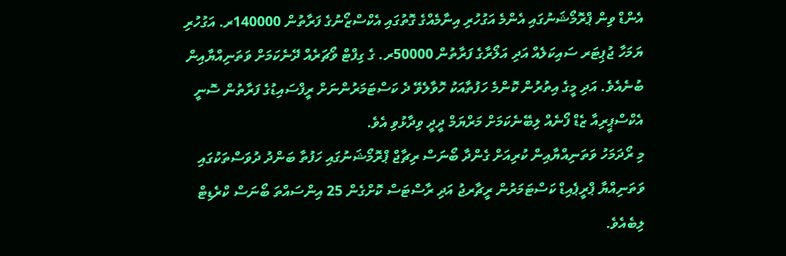އެންޑް ވިން ޕްރޮމޯޝަނުގައި އެންމެ އަގުހުރި އިނާމެއްގެ ގޮތުގައި އެކްސްޒޯނުގެ ފަރާތުން 140000ރ. އަގުހުރި ޔަމަހާ ޖުޕިޓަރ ސައިކަލެއް އަދި އަލޯރާގެ ފަރާތުން 50000ރ. ގެ ގިފްޓް ވޯޗަރެއް ދޭނެކަމަށް ވަތަނިއްޔާއިން ބުނެއެވެ. އަދި މީގެ އިތުރުން ކޮންމެ ހަފުތާއަކު ހޮވާލެވޭ ދެ ކަސްޓަމަރުންނަށް ރީފްސައިޑުގެ ފަރާތުން ސޮނީ އެކްސްޕީރިއާ ޒެޑް ފޯނެއް ލިބޭނެކަމަށް މަރްޔަމް ދީދީ ވިދާޅުވި އެވެ.
މި ރޯދަމަހު ވަތަނިއްޔާއިން ކުރިއަށް ގެންދާ ބޯނަސް ރިޗާޖް ޕްރޮމޯޝަނުގައި ހަފުތާ ބަންދު ދުވަސްތަކުގައި ވަތަނިއްޔާ ޕްރީޕެއިޑް ކަސްޓަމަރުން ރީޗާރޖު އަދި ރާސްޓަސް ކޮށްގެން 25 އިންސައްތަ ބޯނަސް ކްރެޑިޓް ލިބެއެވެ.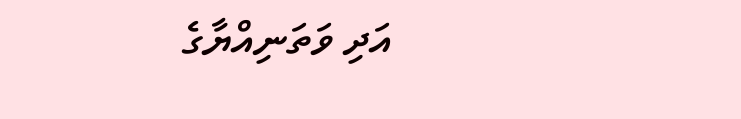އަދި ވަތަނިއްޔާގެ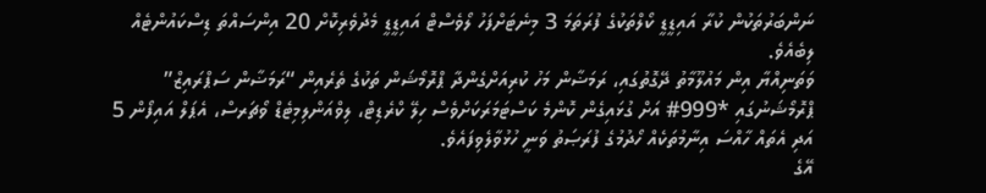ނަންބަރުތަކުން ކުރާ އައިޑީޑީ ކޯލްތަކުގެ ފުރަތަމަ 3 މިނެޓަށްފަހު ލޯވެސްޓް އައިޑީޑީ މެދުވެރިކޮށް 20 އިންސައްތަ ޑިސްކައުންޓެއް ލިބެއެވެ.
ވަތަނިއްޔާ އިން މައުލޫމާތު ދޭގޮތުގައި، ރަމަޟާން މަހު ކުރިއަށްގެންދާ ޕްރޮމޯޝަން ތަކުގެ ތެރެއިން “ރަމަޟާން ސަޕްރައިޒް” ޕްރޮމޯޝަނުގައި *999# އަށް ގުޅައިގެން ކޮންމެ ކަސްޓަމަރަކަށްވެސް ހިލޭ ކްރެޑިޓް، ލިވްއަންލިމިޓެޑް ވޯޗަރސް، އެޕަލް އައިފޯން 5 އަދި އެތައް ހާއްސަ އިނާމުތަކެއް ހޯދުމުގެ ފުރަޞަތު ވަނީ ހުޅުވާލެވިފައެވެ.
އޭގެ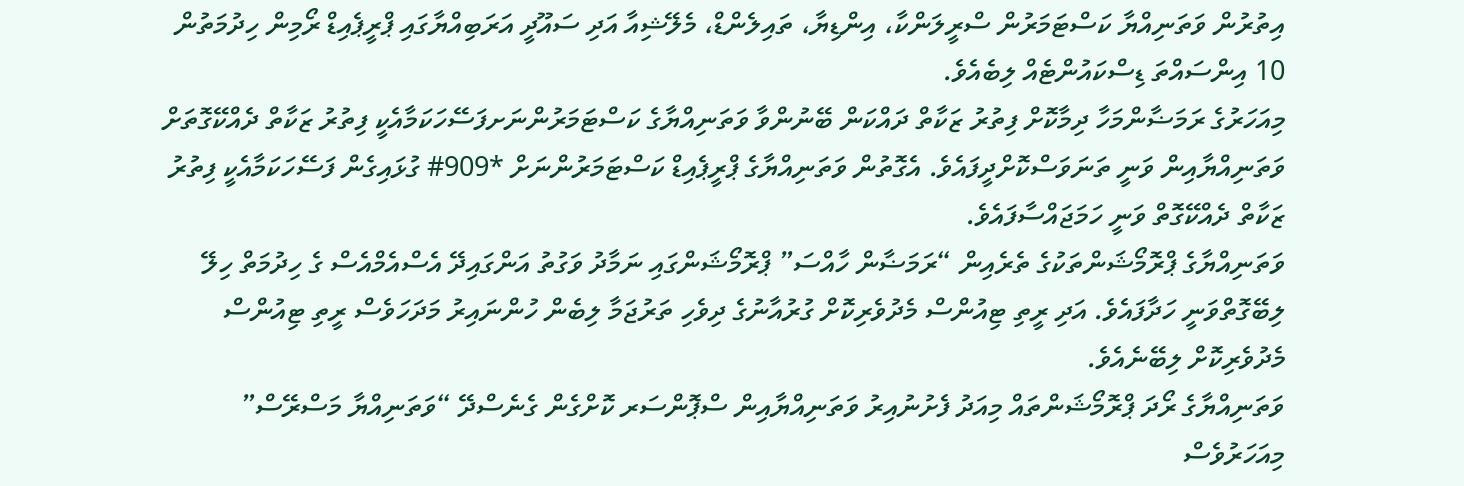އިތުރުން ވަތަނިއްޔާ ކަސްޓަމަރުން ސްރީލަންކާ، އިންޑިޔާ، ތައިލެންޑް، މެލޭޝިއާ އަދި ސައޫދީ އަރަބިއްޔާގައި ޕްރީޕެއިޑް ރޯމިން ހިދުމަތުން 10 އިންސައްތަ ޑިސްކައުންޓެއް ލިބެއެވެ.
މިއަހަރުގެ ރަމަޟާންމަހާ ދިމާކޮށް ފިތުރު ޒަކާތް ދައްކަން ބޭނުންވާ ވަތަނިއްޔާގެ ކަސްޓަމަރުންނަށފަސޭހަކަމާއެކީ ފިތުރު ޒަކާތް ދެއްކޭގޮތަށް ވަތަނިއްޔާއިން ވަނީ ތަނަވަސްކޮށްދީފައެވެ. އެގޮތުން ވަތަނިއްޔާގެ ޕްރީޕެއިޑް ކަސްޓަމަރުންނަށް *909# ގުޅައިގެން ފަސޭހަކަމާއެކީ ފިތުރު ޒަކާތް ދެއްކޭގޮތް ވަނީ ހަމަޖައްސާފައެވެ.
ވަތަނިއްޔާގެ ޕްރޮމޯޝަންތަކުގެ ތެރެއިން “ރަމަޟާން ހާއްސަ” ޕްރޮމޯޝަންގައި ނަމާދު ވަގުތު އަންގައިދޭ އެސްއެމްއެސް ގެ ހިދުމަތް ހިލޭ ލިބޭގޮތްވަނީ ހަދާފައެވެ. އަދި ރީތި ޓިއުންސް މެދުވެރިކޮށް ގުރުއާނުގެ ދިވެހި ތަރުޖަމާ ލިބެން ހުންނައިރު މަދަހަވެސް ރީތި ޓިއުންސް މެދުވެރިކޮށް ލިބޭނެއެވެ.
ވަތަނިއްޔާގެ ރޯދަ ޕްރޮމޯޝަންތައް މިއަދު ފެށުނުއިރު ވަތަނިއްޔާއިން ސްޕޮންސަރ ކޮށްގެން ގެނެސްދޭ “ވަތަނިއްޔާ މަސްރޭސް” މިއަހަރުވެސް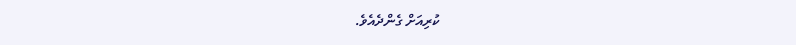ކުރިއަށް ގެންދެއެވެ.